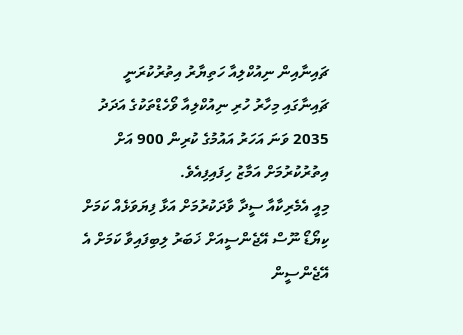ޗައިނާއިން ނިއުކްލިއާ ހަތިޔާރު އިތުރުކުރަނީ
ޗައިނާގައި މިހާރު ހުރި ނިއުކްލިއާ ވޯހެޑްތަކުގެ އަދަދު 2035 ވަނަ އަހަރު އައުމުގެ ކުރިން 900 އަށް އިތުރުކުރުމަށް އަމާޒު ހިފައިފިއެވެ.
މިއީ އެމެރިކާއާ ސީދާ ވާދަކުރުމަށް އަޅާ ފިޔަވަޅެއް ކަމަށް ކިޔޯޑޯ ނޫސް އޭޖެންސީއަށް ޚަބަރު ލިބިފައިވާ ކަމަށް އެ އޭޖެންސީން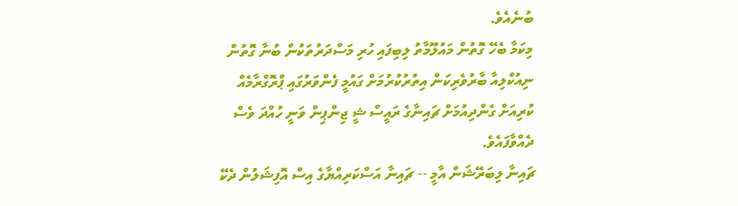ބުނެއެވެ.
މިކަމާ ބެހޭ ގޮތުން މައުލޫމާތު ލިބިފައި ހުރި މަސްދަރުތަކުން ބުނާ ގޮތުން ނިއުކްލިއާ ބާރުވެރިކަން އިތުރުކުރުމަށް ގައުމީ ފެންވަރުގައި ޕްރޮގްރާމެއް ކުރިއަށް ގެންދިއުމަށް ޗައިނާގެ ރައީސް ޝީ ޖިންޕިން ވަނީ ހުއްދަ ވެސް ދެއްވާފައެވެ.
ޗައިނާ ލިބަރޭޝަން އާމީ -- ޗައިނާ އަސްކަރިއްޔާގެ އިސް އޮފިޝަލުން ދެކޭ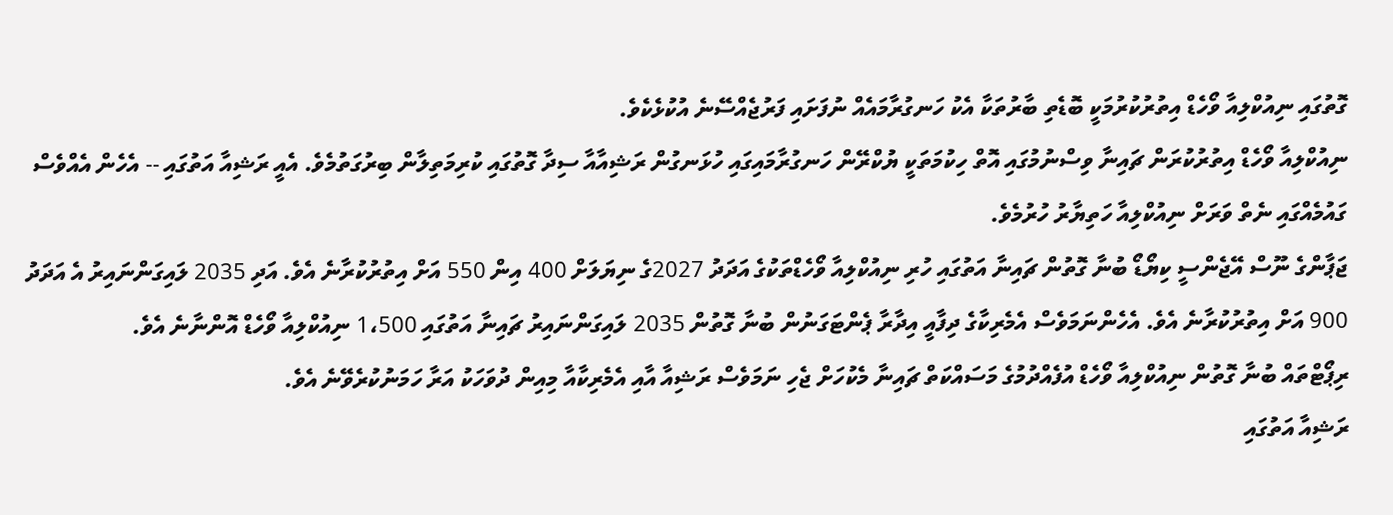ގޮތުގައި ނިއުކްލިއާ ވޯހެޑް އިތުރުކުރުމަކީ ބޮޑެތި ބާރުތަކާ އެކު ހަނގުރާމައެއް ނުފަށައި ފަރުޖެއްސޭނެ އުކުޅެކެވެ.
ނިއުކްލިއާ ވޯހެޑް އިތުރުކުރަން ޗައިނާ ވިސްނުމުގައި އޮތް ހިކުމަތަކީ ޔުކްރޭން ހަނގުރާމައިގައި ހުޅަނގުން ރަޝިއާއާ ސިދާ ގޮތުގައި ކުރިމަތިލާން ބިރުގަތުމެވެ. އެއީ ރަޝިއާ އަތުގައި -- އެހެން އެއްވެސް ގައުމެއްގައި ނެތް ވަރަށް ނިއުކްލިއާ ހަތިޔާރު ހުރުމެވެ.
ޖަޕާންގެ ނޫސް އޭޖެންސީ ކިޔޯޑޯ ބުނާ ގޮތުން ޗައިނާ އަތުގައި ހުރި ނިއުކްލިއާ ވޯހެޑްތަކުގެ އަދަދު 2027ގެ ނިޔަލަށް 400 އިން 550 އަށް އިތުރުކުރާނެ އެވެ. އަދި 2035 ލައިގަންނައިރު އެ އަދަދު 900 އަށް އިތުރުކުރާނެ އެވެ. އެހެންނަމަވެސް އެމެރިކާގެ ދިފާއީ އިދާރާ ޕެންޓަގަނުން ބުނާ ގޮތުން 2035 ލައިގަންނައިރު ޗައިނާ އަތުގައި 1،500 ނިއުކްލިއާ ވޯހެޑް އޮންނާނެ އެވެ.
ރިޕޯޓްތައް ބުނާ ގޮތުން ނިއުކްލިއާ ވޯހެޑް އުފެއްދުމުގެ މަސައްކަތް ޗައިނާ މެކުހަށް ޖެހި ނަމަވެސް ރަޝިއާ އާއި އެމެރިކާއާ މިއިން ދުވަހަކު އަރާ ހަމަނުކުރެވޭނެ އެވެ.
ރަޝިއާ އަތުގައި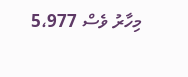މިހާރު ވެސް 5،977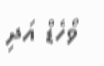ވޯހެޑް އަދި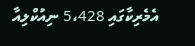އެމެރިކާގައި 5،428 ނިއުކްލިއާ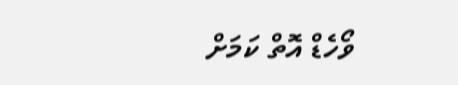ވޯހެޑް އޮތް ކަމަށް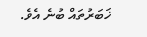ޚަބަރުތައް ބުނެ އެވެ.